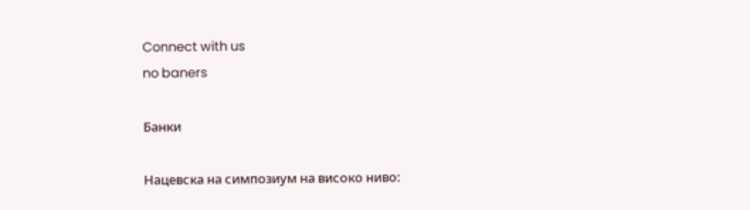Connect with us
no baners

Банки

Нацевска на симпозиум на високо ниво: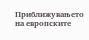Приближувањето на европските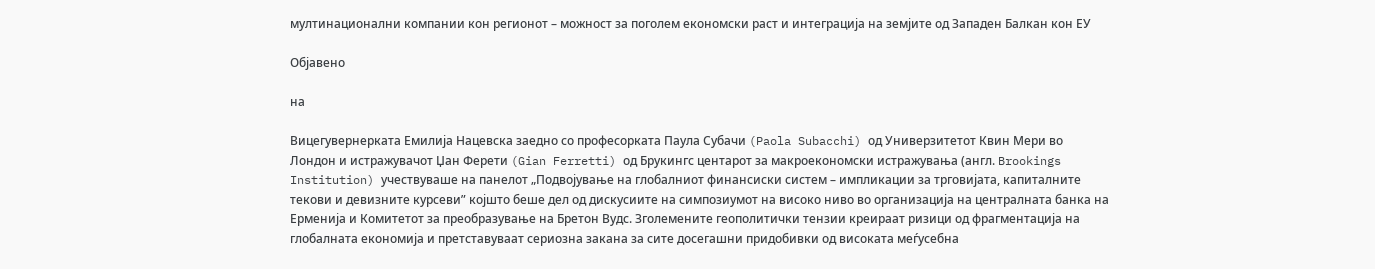мултинационални компании кон регионот – можност за поголем економски раст и интеграција на земјите од Западен Балкан кон ЕУ

Објавено

на

Вицегувернерката Емилија Нацевска заедно со професорката Паула Субачи (Paola Subacchi) од Универзитетот Квин Мери во Лондон и истражувачот Џан Ферети (Gian Ferretti) од Брукингс центарот за макроекономски истражувања (англ. Brookings Institution) учествуваше на панелот „Подвојување на глобалниот финансиски систем – импликации за трговијата, капиталните текови и девизните курсеви” којшто беше дел од дискусиите на симпозиумот на високо ниво во организација на централната банка на Ерменија и Комитетот за преобразување на Бретон Вудс. Зголемените геополитички тензии креираат ризици од фрагментација на глобалната економија и претставуваат сериозна закана за сите досегашни придобивки од високата меѓусебна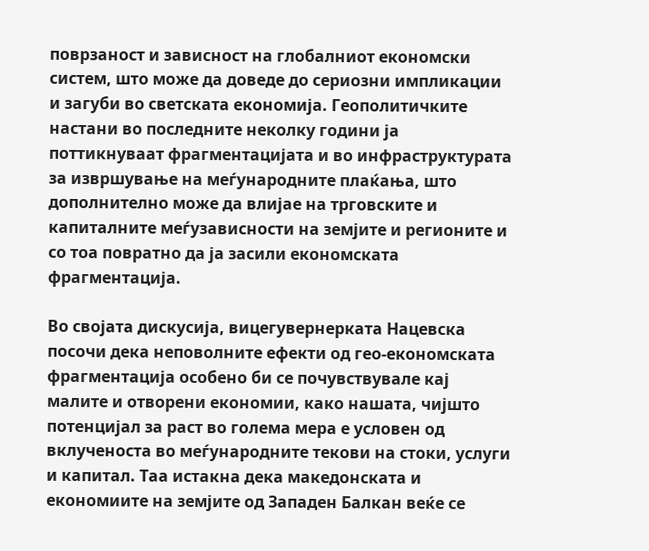поврзаност и зависност на глобалниот економски систем, што може да доведе до сериозни импликации и загуби во светската економија. Геополитичките настани во последните неколку години ја поттикнуваат фрагментацијата и во инфраструктурата за извршување на меѓународните плаќања, што дополнително може да влијае на трговските и капиталните меѓузависности на земјите и регионите и со тоа повратно да ја засили економската фрагментација.

Во својата дискусија, вицегувернерката Нацевска посочи дека неповолните ефекти од гео-економската фрагментација особено би се почувствувале кај малите и отворени економии, како нашата, чијшто потенцијал за раст во голема мера е условен од вклученоста во меѓународните текови на стоки, услуги и капитал. Таа истакна дека македонската и економиите на земјите од Западен Балкан веќе се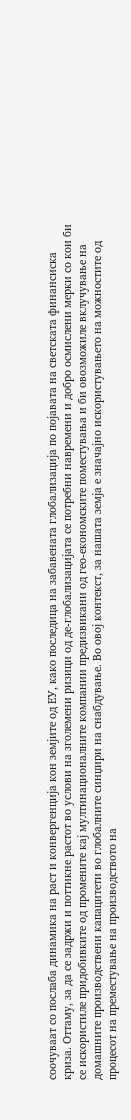соочуваат со послаба динамика на раст и конвергенција кон земјите од ЕУ, како последица на забавената глобализација по појавата на светската финансиска криза. Оттаму, за да се задржи и поттикне растот во услови на зголемени ризици од де-глобализацијата се потребни навремени и добро осмислени мерки со кои би се искористиле придобивките од промените кај мултинационалните компании предизвикани од гео-економските поместувања и би овозможиле вклучување на домашните производствени капацитети во глобалните синџири на снабдување. Во овој контекст, за нашата земја е значајно искористувањето на можностите од процесот на преместување на производството на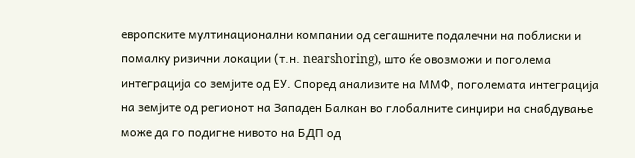европските мултинационални компании од сегашните подалечни на поблиски и помалку ризични локации (т.н. nearshoring), што ќе овозможи и поголема интеграција со земјите од ЕУ. Според анализите на ММФ, поголемата интеграција на земјите од регионот на Западен Балкан во глобалните синџири на снабдување може да го подигне нивото на БДП од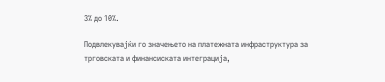3% до 10%.

Подвлекувајќи го значењето на платежната инфраструктура за трговската и финансиската интеграција,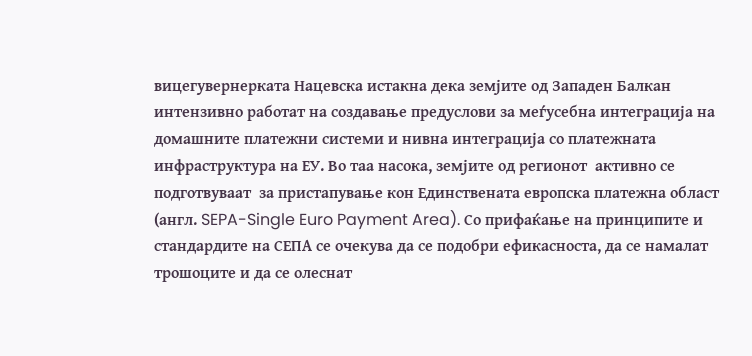вицегувернерката Нацевска истакна дека земјите од Западен Балкан интензивно работат на создавање предуслови за меѓусебна интеграција на домашните платежни системи и нивна интеграција со платежната инфраструктура на ЕУ. Во таа насока, земјите од регионот  активно се подготвуваат  за пристапување кон Единствената европска платежна област (англ. SEPA-Single Euro Payment Area). Со прифаќање на принципите и стандардите на СЕПА се очекува да се подобри ефикасноста, да се намалат трошоците и да се олеснат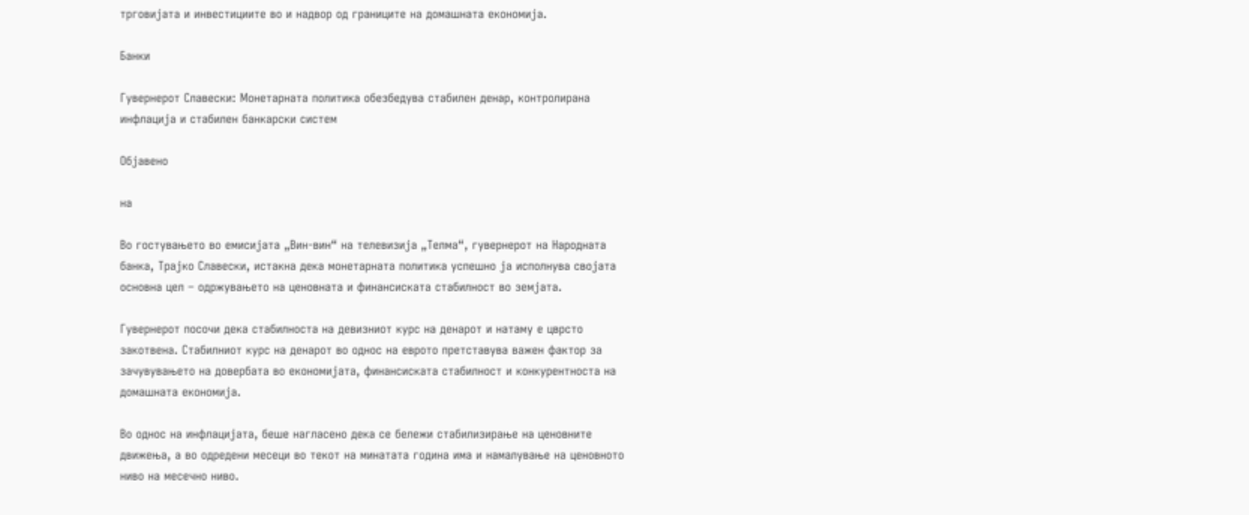трговијата и инвестициите во и надвор од границите на домашната економија.

Банки

Гувернерот Славески: Монетарната политика обезбедува стабилен денар, контролирана инфлација и стабилен банкарски систем

Објавено

на

Во гостувањето во емисијата „Вин-вин“ на телевизија „Телма“, гувернерот на Народната банка, Трајко Славески, истакна дека монетарната политика успешно ја исполнува својата основна цел – одржувањето на ценовната и финансиската стабилност во земјата.

Гувернерот посочи дека стабилноста на девизниот курс на денарот и натаму е цврсто закотвена. Стабилниот курс на денарот во однос на еврото претставува важен фактор за зачувувањето на довербата во економијата, финансиската стабилност и конкурентноста на домашната економија.

Во однос на инфлацијата, беше нагласено дека се бележи стабилизирање на ценовните движења, а во одредени месеци во текот на минатата година има и намалување на ценовното ниво на месечно ниво.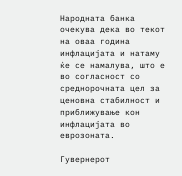Народната банка очекува дека во текот на оваа година инфлацијата и натаму ќе се намалува, што е во согласност со среднорочната цел за ценовна стабилност и приближување кон инфлацијата во еврозоната.

Гувернерот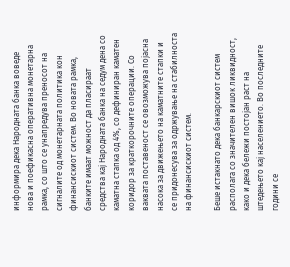информира дека Народната банка воведе нова и поефикасна оперативна монетарна рамка, со што се унапредува преносот на сигналите од монетарната политика кон финансискиот систем. Во новата рамка, банките имаат можност да пласираат средства кај Народната банка на седум дена со каматна стапка од 4%, со дефиниран каматен коридор за краткорочните операции. Со ваквата поставеност се овозможува појасна насока за движењето на каматните стапки и се придонесува за одржување на стабилноста на финансискиот систем.

Беше истакнато дека банкарскиот систем располага со значителен вишок ликвидност, како и дека бележи постојан раст на штедењето кај населението. Во последните години се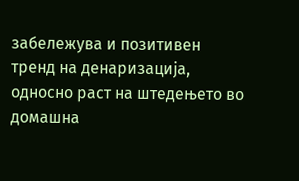забележува и позитивен тренд на денаризација, односно раст на штедењето во домашна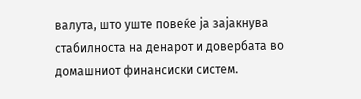валута, што уште повеќе ја зајакнува стабилноста на денарот и довербата во домашниот финансиски систем.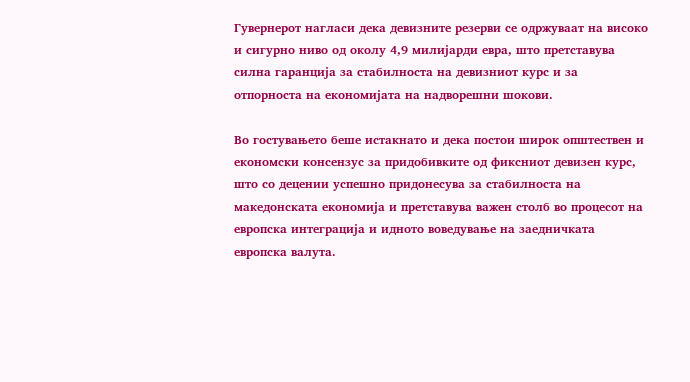Гувернерот нагласи дека девизните резерви се одржуваат на високо и сигурно ниво од околу 4,9 милијарди евра, што претставува силна гаранција за стабилноста на девизниот курс и за отпорноста на економијата на надворешни шокови.

Во гостувањето беше истакнато и дека постои широк општествен и економски консензус за придобивките од фиксниот девизен курс, што со децении успешно придонесува за стабилноста на македонската економија и претставува важен столб во процесот на европска интеграција и идното воведување на заедничката европска валута.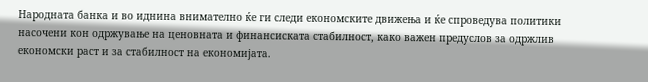Народната банка и во иднина внимателно ќе ги следи економските движења и ќе спроведува политики насочени кон одржување на ценовната и финансиската стабилност, како важен предуслов за одржлив економски раст и за стабилност на економијата.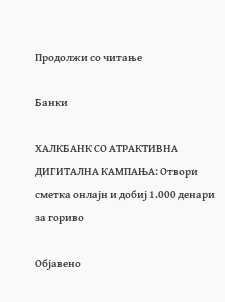Продолжи со читање

Банки

ХАЛКБАНК СО АТРАКТИВНА ДИГИТАЛНА КАМПАЊА: Отвори сметка онлајн и добиј 1.000 денари за гориво

Објавено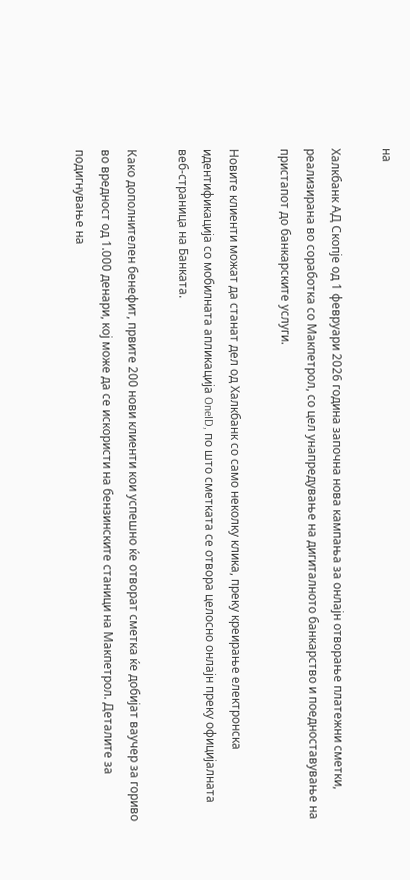на

Халкбанк АД Скопје од 1 февруари 2026 година започна нова кампања за онлајн отворање платежни сметки, реализирана во соработка со Макпетрол, со цел унапредување на дигиталното банкарство и поедноставување на пристапот до банкарските услуги.

Новите клиенти можат да станат дел од Халкбанк со само неколку клика, преку креирање електронска идентификација со мобилната апликација OneID, по што сметката се отвора целосно онлајн преку официјалната веб-страница на Банката.

Како дополнителен бенефит, првите 200 нови клиенти кои успешно ќе отворат сметка ќе добијат ваучер за гориво во вредност од 1.000 денари, кој може да се искористи на бензинските станици на Макпетрол. Деталите за подигнување на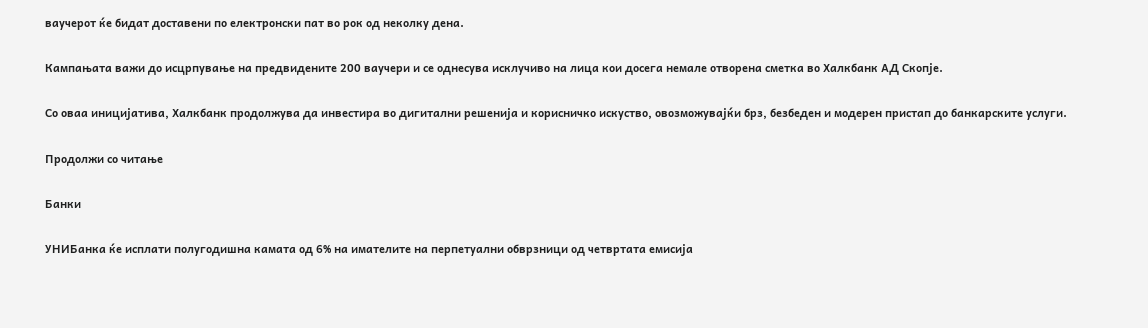ваучерот ќе бидат доставени по електронски пат во рок од неколку дена.

Кампањата важи до исцрпување на предвидените 200 ваучери и се однесува исклучиво на лица кои досега немале отворена сметка во Халкбанк АД Скопје.

Со оваа иницијатива, Халкбанк продолжува да инвестира во дигитални решенија и корисничко искуство, овозможувајќи брз, безбеден и модерен пристап до банкарските услуги.

Продолжи со читање

Банки

УНИБанка ќе исплати полугодишна камата од 6% на имателите на перпетуални обврзници од четвртата емисија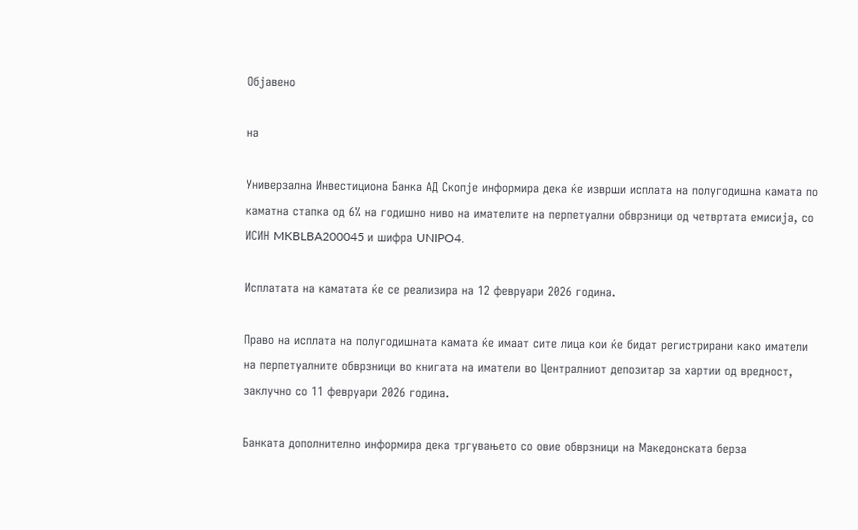Објавено

на

Универзална Инвестициона Банка АД Скопје информира дека ќе изврши исплата на полугодишна камата по каматна стапка од 6% на годишно ниво на имателите на перпетуални обврзници од четвртата емисија, со ИСИН MKBLBA200045 и шифра UNIPO4.

Исплатата на каматата ќе се реализира на 12 февруари 2026 година.

Право на исплата на полугодишната камата ќе имаат сите лица кои ќе бидат регистрирани како иматели на перпетуалните обврзници во книгата на иматели во Централниот депозитар за хартии од вредност, заклучно со 11 февруари 2026 година.

Банката дополнително информира дека тргувањето со овие обврзници на Македонската берза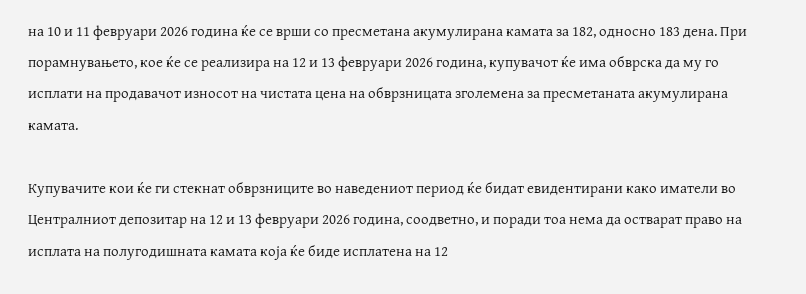на 10 и 11 февруари 2026 година ќе се врши со пресметана акумулирана камата за 182, односно 183 дена. При порамнувањето, кое ќе се реализира на 12 и 13 февруари 2026 година, купувачот ќе има обврска да му го исплати на продавачот износот на чистата цена на обврзницата зголемена за пресметаната акумулирана камата.

Купувачите кои ќе ги стекнат обврзниците во наведениот период ќе бидат евидентирани како иматели во Централниот депозитар на 12 и 13 февруари 2026 година, соодветно, и поради тоа нема да остварат право на исплата на полугодишната камата која ќе биде исплатена на 12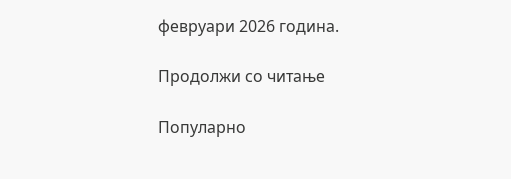февруари 2026 година.

Продолжи со читање

Популарно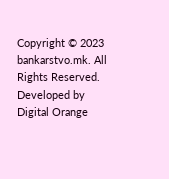Copyright © 2023 bankarstvo.mk. All Rights Reserved. Developed by Digital Orange